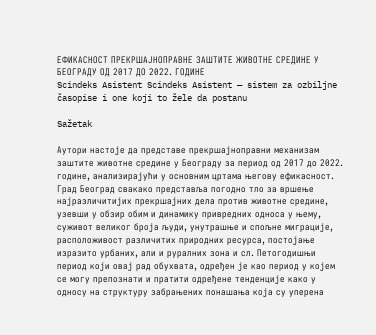ЕФИКАСНОСТ ПРЕКРШАЈНОПРАВНЕ ЗАШТИТЕ ЖИВОТНЕ СРЕДИНЕ У БЕОГРАДУ ОД 2017 ДО 2022. ГОДИНЕ
Scindeks Asistent Scindeks Asistent — sistem za ozbiljne časopise i one koji to žele da postanu

Sažetak

Аутори настоје да представе прекршајноправни механизам заштите животне средине у Београду за период од 2017 до 2022. године, анализирајући у основним цртама његову ефикасност. Град Београд свакако представља погодно тло за вршење најразличитијих прекршајних дела против животне средине, узевши у обзир обим и динамику привредних односа у њему, суживот великог броја људи, унутрашње и спољне миграције, расположивост различитих природних ресурса, постојање изразито урбаних, али и руралних зона и сл. Петогодишњи период који овај рад обухвата, одређен је као период у којем се могу препознати и пратити одређене тенденције како у односу на структуру забрањених понашања која су уперена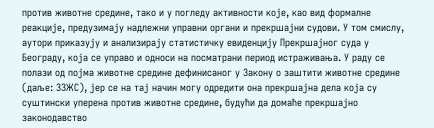против животне средине, тако и у погледу активности које, као вид формалне реакције, предузимају надлежни управни органи и прекршајни судови. У том смислу, аутори приказују и анализирају статистичку евиденцију Прекршајног суда у Београду, која се управо и односи на посматрани период истраживања. У раду се полази од појма животне средине дефинисаног у Закону о заштити животне средине  (даље: ЗЗЖС), јер се на тај начин могу одредити она прекршајна дела која су суштински уперена против животне средине, будући да домаће прекршајно законодавство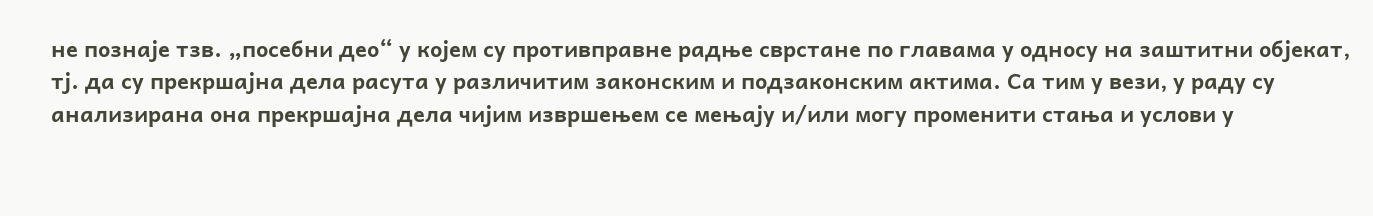не познаје тзв. „посебни део“ у којем су противправне радње сврстане по главама у односу на заштитни објекат, тј. да су прекршајна дела расута у различитим законским и подзаконским актима. Са тим у вези, у раду су анализирана она прекршајна дела чијим извршењем се мењају и/или могу променити стања и услови у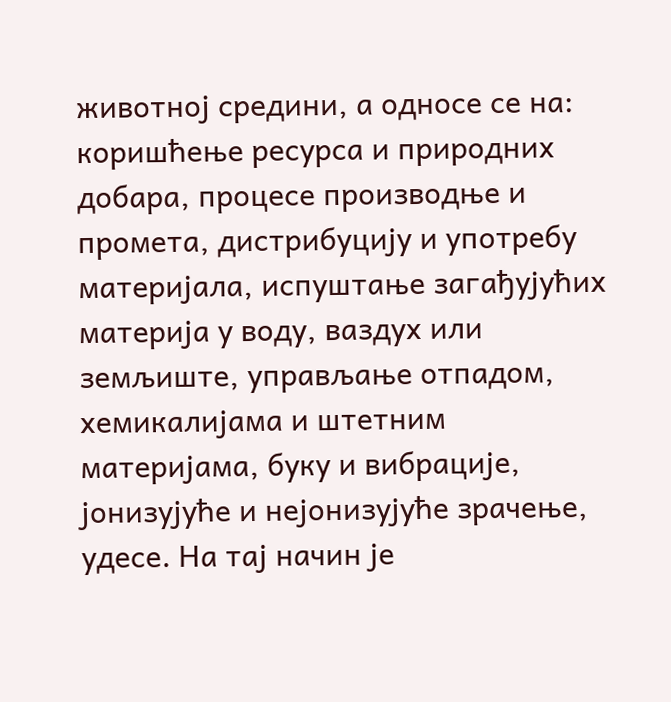животној средини, а односе се на: коришћење ресурса и природних добара, процесе производње и промета, дистрибуцију и употребу материјала, испуштање загађујућих материја у воду, ваздух или земљиште, управљање отпадом, хемикалијама и штетним материјама, буку и вибрације, јонизујуће и нејонизујуће зрачење, удесе. На тај начин је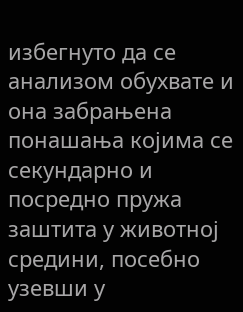избегнуто да се анализом обухвате и она забрањена понашања којима се секундарно и посредно пружа заштита у животној средини, посебно узевши у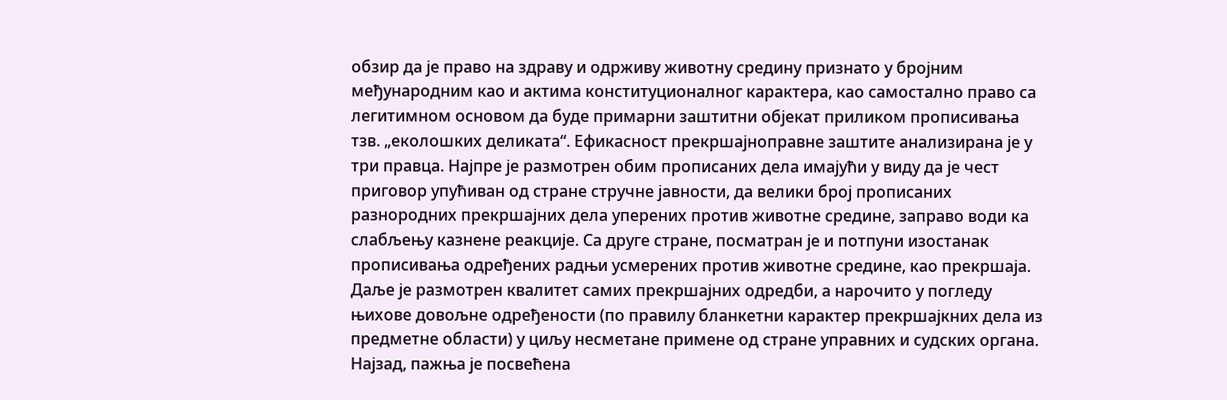обзир да је право на здраву и одрживу животну средину признато у бројним међународним као и актима конституционалног карактера, као самостално право са легитимном основом да буде примарни заштитни објекат приликом прописивања тзв. „еколошких деликата“. Ефикасност прекршајноправне заштите анализирана је у три правца. Најпре је размотрен обим прописаних дела имајући у виду да је чест приговор упућиван од стране стручне јавности, да велики број прописаних разнородних прекршајних дела уперених против животне средине, заправо води ка слабљењу казнене реакције. Са друге стране, посматран је и потпуни изостанак прописивања одређених радњи усмерених против животне средине, као прекршаја. Даље је размотрен квалитет самих прекршајних одредби, а нарочито у погледу њихове довољне одређености (по правилу бланкетни карактер прекршајкних дела из предметне области) у циљу несметане примене од стране управних и судских органа. Најзад, пажња је посвећена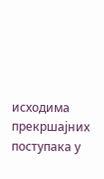исходима прекршајних поступака у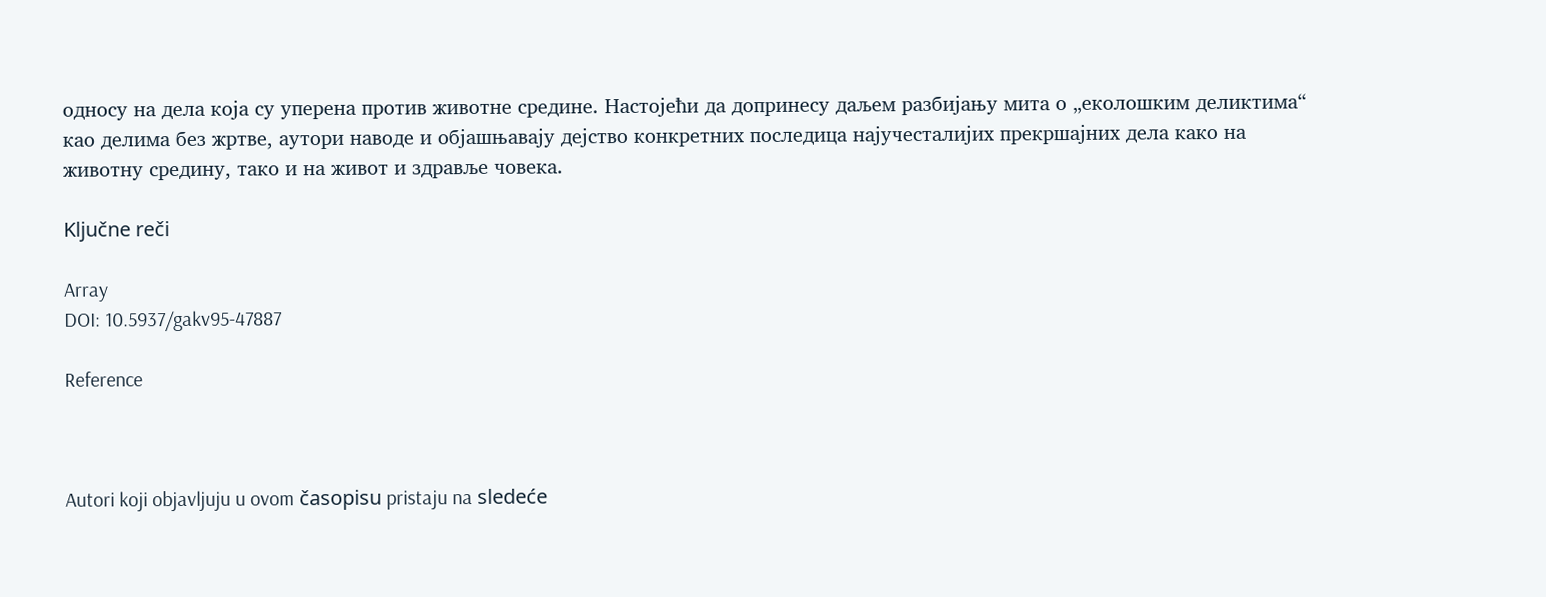односу на дела која су уперена против животне средине. Настојећи да допринесу даљем разбијању мита о „еколошким деликтима“ као делима без жртве, аутори наводе и објашњавају дејство конкретних последица најучесталијих прекршајних дела како на животну средину, тако и на живот и здравље човека.

Ključne reči

Array
DOI: 10.5937/gakv95-47887

Reference



Autori koji objavljuju u ovom časopisu pristaju na sledeće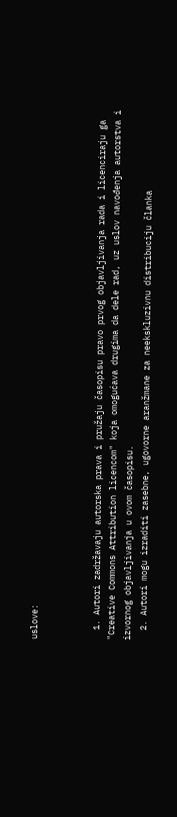uslove:



  1. Autori zadržavaju autorska prava i pružaju časopisu pravo prvog objavljivanja rada i licenciraju ga "Creative Commons Attribution licencom" koja omogućava drugima da dele rad, uz uslov navođenja autorstva i izvornog objavljivanja u ovom časopisu.
  2. Autori mogu izraditi zasebne, ugovorne aranžmane za neekskluzivnu distribuciju članka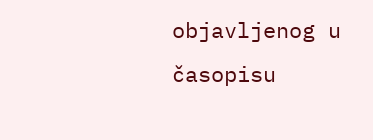objavljenog u časopisu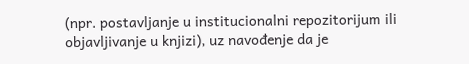(npr. postavljanje u institucionalni repozitorijum ili objavljivanje u knjizi), uz navođenje da je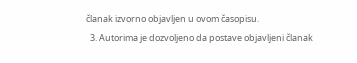članak izvorno objavljen u ovom časopisu.
  3. Autorima je dozvoljeno da postave objavljeni članak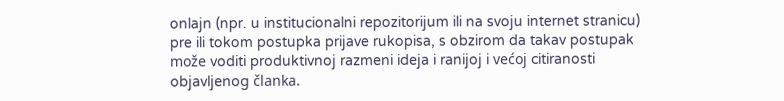onlajn (npr. u institucionalni repozitorijum ili na svoju internet stranicu) pre ili tokom postupka prijave rukopisa, s obzirom da takav postupak može voditi produktivnoj razmeni ideja i ranijoj i većoj citiranosti objavljenog članka.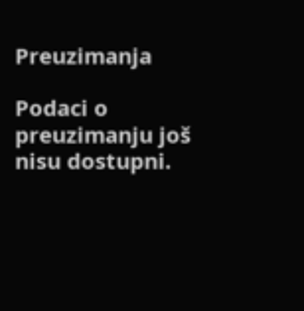Preuzimanja

Podaci o preuzimanju još nisu dostupni.